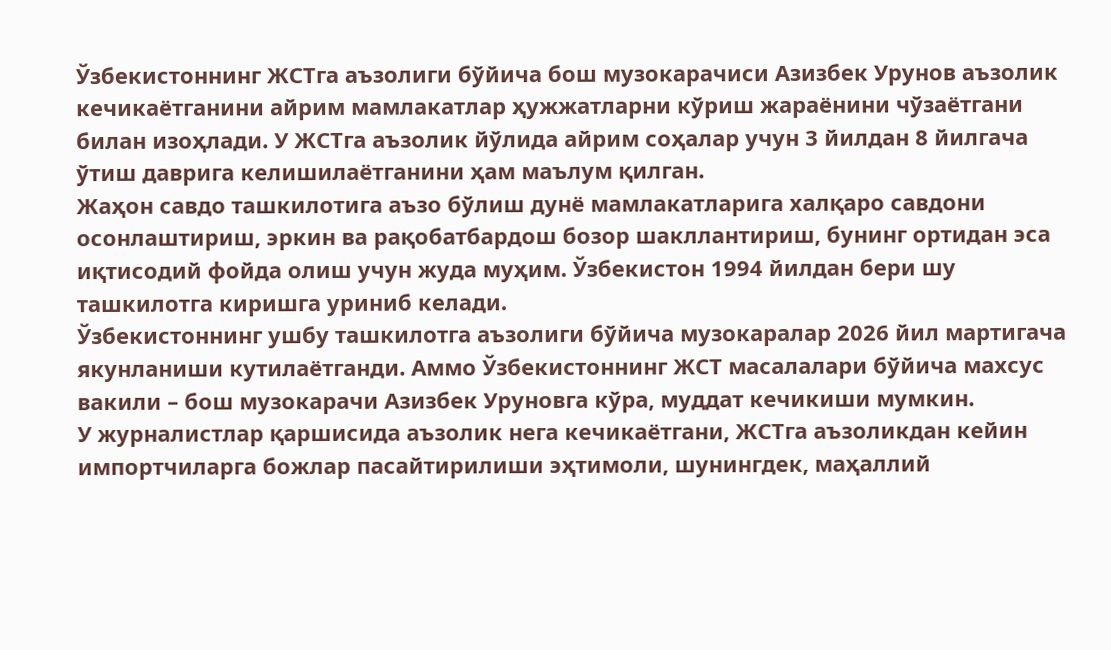Ўзбекистоннинг ЖСТга аъзолиги бўйича бош музокарачиси Азизбек Урунов аъзолик кечикаётганини айрим мамлакатлар ҳужжатларни кўриш жараёнини чўзаётгани билан изоҳлади. У ЖСТга аъзолик йўлида айрим соҳалар учун 3 йилдан 8 йилгача ўтиш даврига келишилаётганини ҳам маълум қилган.
Жаҳон савдо ташкилотига аъзо бўлиш дунё мамлакатларига халқаро савдони осонлаштириш, эркин ва рақобатбардош бозор шакллантириш, бунинг ортидан эса иқтисодий фойда олиш учун жуда муҳим. Ўзбекистон 1994 йилдан бери шу ташкилотга киришга уриниб келади.
Ўзбекистоннинг ушбу ташкилотга аъзолиги бўйича музокаралар 2026 йил мартигача якунланиши кутилаётганди. Аммо Ўзбекистоннинг ЖСТ масалалари бўйича махсус вакили – бош музокарачи Азизбек Уруновга кўра, муддат кечикиши мумкин.
У журналистлар қаршисида аъзолик нега кечикаётгани, ЖСТга аъзоликдан кейин импортчиларга божлар пасайтирилиши эҳтимоли, шунингдек, маҳаллий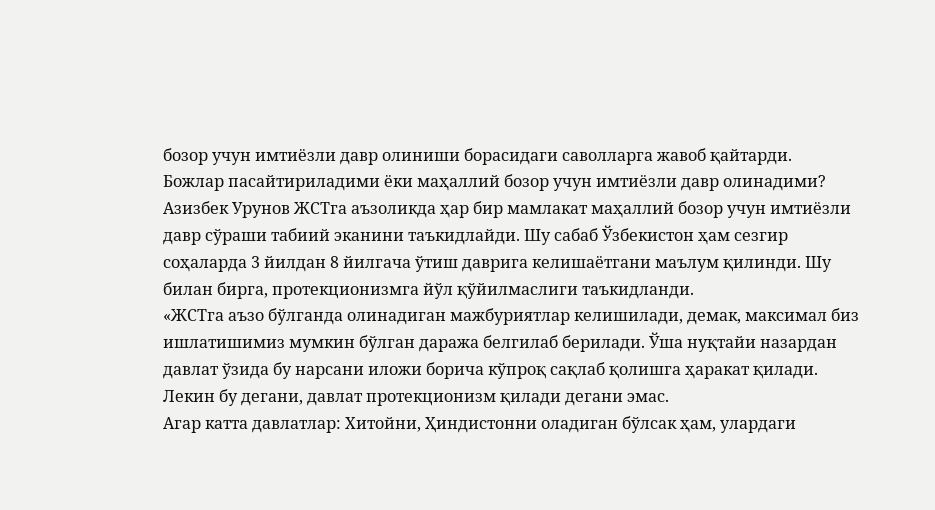бозор учун имтиёзли давр олиниши борасидаги саволларга жавоб қайтарди.
Божлар пасайтириладими ёки маҳаллий бозор учун имтиёзли давр олинадими?
Азизбек Урунов ЖСТга аъзоликда ҳар бир мамлакат маҳаллий бозор учун имтиёзли давр сўраши табиий эканини таъкидлайди. Шу сабаб Ўзбекистон ҳам сезгир соҳаларда 3 йилдан 8 йилгача ўтиш даврига келишаётгани маълум қилинди. Шу билан бирга, протекционизмга йўл қўйилмаслиги таъкидланди.
«ЖСТга аъзо бўлганда олинадиган мажбуриятлар келишилади, демак, максимал биз ишлатишимиз мумкин бўлган даража белгилаб берилади. Ўша нуқтайи назардан давлат ўзида бу нарсани иложи борича кўпроқ сақлаб қолишга ҳаракат қилади. Лекин бу дегани, давлат протекционизм қилади дегани эмас.
Агар катта давлатлар: Хитойни, Ҳиндистонни оладиган бўлсак ҳам, улардаги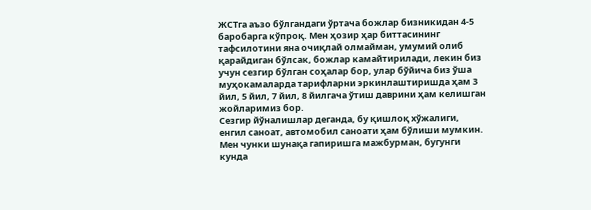ЖСТга аъзо бўлгандаги ўртача божлар бизникидан 4-5 баробарга кўпроқ. Мен ҳозир ҳар биттасининг тафсилотини яна очиқлай олмайман, умумий олиб қарайдиган бўлсак, божлар камайтирилади, лекин биз учун сезгир бўлган соҳалар бор, улар бўйича биз ўша муҳокамаларда тарифларни эркинлаштиришда ҳам 3 йил, 5 йил, 7 йил, 8 йилгача ўтиш даврини ҳам келишган жойларимиз бор.
Сезгир йўналишлар деганда, бу қишлоқ хўжалиги, енгил саноат, автомобил саноати ҳам бўлиши мумкин. Мен чунки шунақа гапиришга мажбурман, бугунги кунда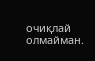очиқлай олмайман.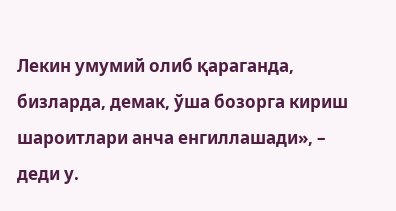Лекин умумий олиб қараганда, бизларда, демак, ўша бозорга кириш шароитлари анча енгиллашади», – деди у.